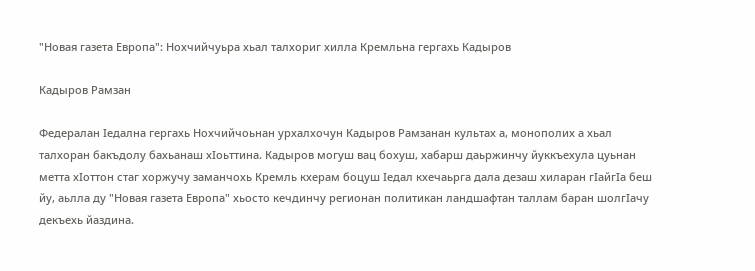"Новая газета Европа": Нохчийчуьра хьал талхориг хилла Кремльна гергахь Кадыров

Кадыров Рамзан

Федералан Iедална гергахь Нохчийчоьнан урхалхочун Кадыров Рамзанан культах а, монополих а хьал талхоран бакъдолу бахьанаш хIоьттина. Кадыров могуш вац бохуш, хабарш даьржинчу йуккъехула цуьнан метта хIоттон стаг хоржучу заманчохь Кремль кхерам боцуш Iедал кхечаьрга дала дезаш хиларан гIайгIа беш йу, аьлла ду "Новая газета Европа" хьосто кечдинчу регионан политикан ландшафтан таллам баран шолгIачу декъехь йаздина.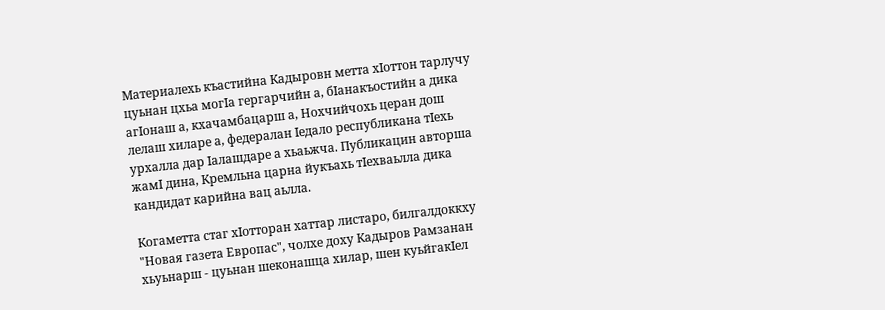Материалехь къастийна Кадыровн метта хIоттон тарлучу цуьнан цхьа могIа гергарчийн а, бIанакъостийн а дика агIонаш а, кхачамбацарш а, Нохчийчохь церан дош лелаш хиларе а, федералан Iедало республикана тIехь урхалла дар Iалашдаре а хьаьжча. Публикацин авторша жамI дина, Кремльна царна йукъахь тIехваьлла дика кандидат карийна вац аьлла.

Когаметта стаг хIотторан хаттар листаро, билгалдоккху "Новая газета Европас", чолхе доху Кадыров Рамзанан хьуьнарш - цуьнан шеконашца хилар, шен куьйгакIел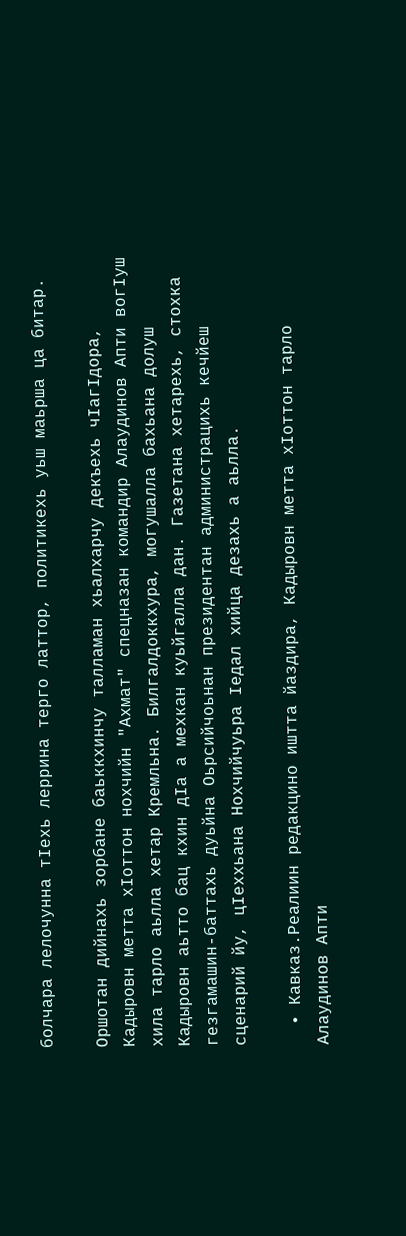болчара лелочунна тIехь леррина терго латтор, политикехь уьш маьрша ца битар.

Оршотан дийнахь зорбане баьккхинчу талламан хьалхарчу декъехь чIагIдора, Кадыровн метта хIоттон нохчийн "Ахмат" спецназан командир Алаудинов Апти вогIуш хила тарло аьлла хетар Кремльна. Билгалдоккхура, могушалла бахьана долуш Кадыровн аьтто бац кхин дIа а мехкан куьйгалла дан. Газетана хетарехь, стохка гезгамашин-баттахь дуьйна Оьрсийчоьнан президентан администрацихь кечйеш сценарий йу, цIеххьана Нохчийчуьра Iедал хийца дезахь а аьлла.

  • Кавказ.Реалиин редакцино иштта йаздира, Кадыровн метта хIоттон тарло Алаудинов Апти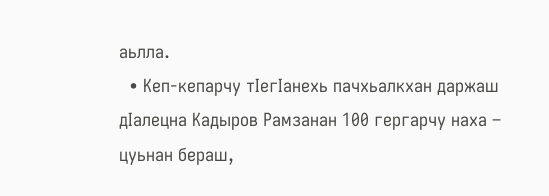аьлла.
  • Кеп-кепарчу тIегIанехь пачхьалкхан даржаш дIалецна Кадыров Рамзанан 100 гергарчу наха – цуьнан бераш,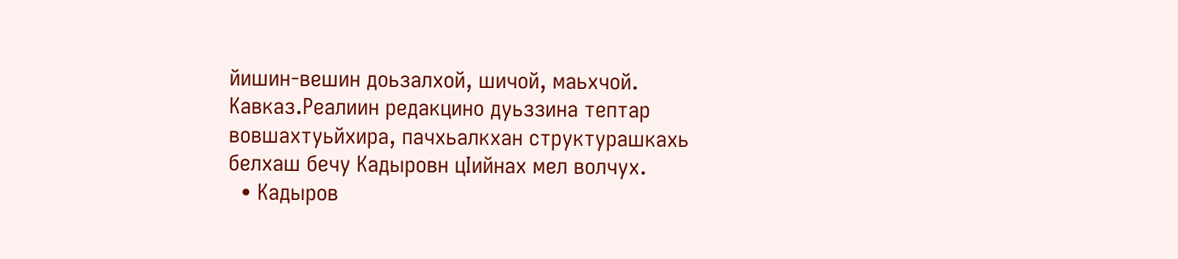йишин-вешин доьзалхой, шичой, маьхчой. Кавказ.Реалиин редакцино дуьззина тептар вовшахтуьйхира, пачхьалкхан структурашкахь белхаш бечу Кадыровн цIийнах мел волчух.
  • Кадыров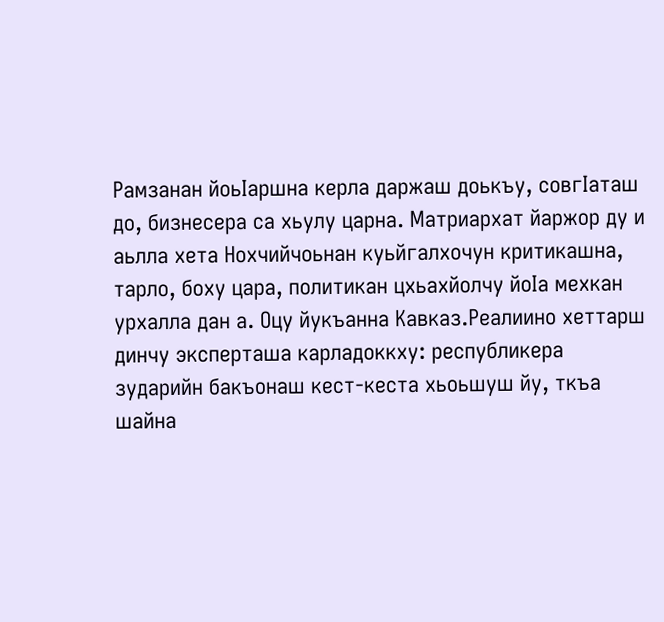Рамзанан йоьIаршна керла даржаш доькъу, совгIаташ до, бизнесера са хьулу царна. Матриархат йаржор ду и аьлла хета Нохчийчоьнан куьйгалхочун критикашна, тарло, боху цара, политикан цхьахйолчу йоIа мехкан урхалла дан а. Оцу йукъанна Кавказ.Реалиино хеттарш динчу эксперташа карладоккху: республикера зударийн бакъонаш кест-кеста хьоьшуш йу, ткъа шайна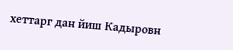хеттарг дан йиш Кадыровн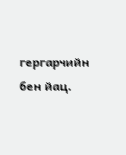гергарчийн бен йац.